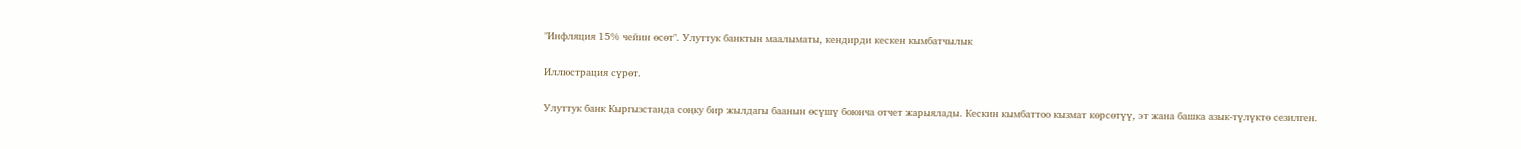"Инфляция 15% чейин өсөт". Улуттук банктын маалыматы, кендирди кескен кымбатчылык

Иллюстрация сүрөт.

Улуттук банк Кыргызстанда соңку бир жылдагы баанын өсүшү боюнча отчет жарыялады. Кескин кымбаттоо кызмат көрсөтүү, эт жана башка азык-түлүктө сезилген.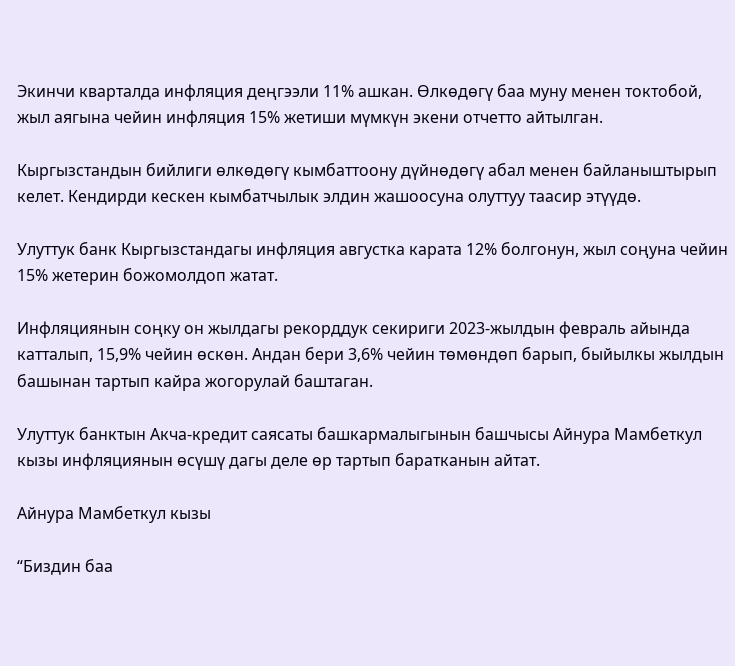Экинчи кварталда инфляция деңгээли 11% ашкан. Өлкөдөгү баа муну менен токтобой, жыл аягына чейин инфляция 15% жетиши мүмкүн экени отчетто айтылган.

Кыргызстандын бийлиги өлкөдөгү кымбаттоону дүйнөдөгү абал менен байланыштырып келет. Кендирди кескен кымбатчылык элдин жашоосуна олуттуу таасир этүүдө.

Улуттук банк Кыргызстандагы инфляция августка карата 12% болгонун, жыл соңуна чейин 15% жетерин божомолдоп жатат.

Инфляциянын соңку он жылдагы рекорддук секириги 2023-жылдын февраль айында катталып, 15,9% чейин өскөн. Андан бери 3,6% чейин төмөндөп барып, быйылкы жылдын башынан тартып кайра жогорулай баштаган.

Улуттук банктын Акча-кредит саясаты башкармалыгынын башчысы Айнура Мамбеткул кызы инфляциянын өсүшү дагы деле өр тартып баратканын айтат.

Айнура Мамбеткул кызы

“Биздин баа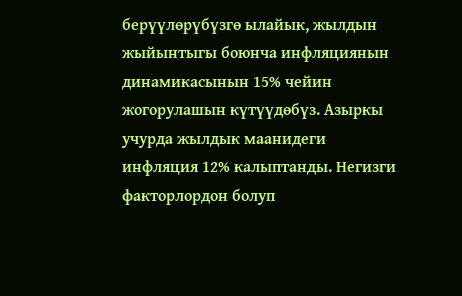берүүлөрүбүзгө ылайык, жылдын жыйынтыгы боюнча инфляциянын динамикасынын 15% чейин жогорулашын күтүүдөбүз. Азыркы учурда жылдык маанидеги инфляция 12% калыптанды. Негизги факторлордон болуп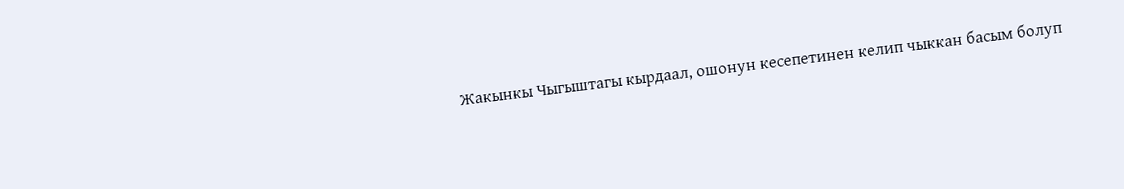Жакынкы Чыгыштагы кырдаал, ошонун кесепетинен келип чыккан басым болуп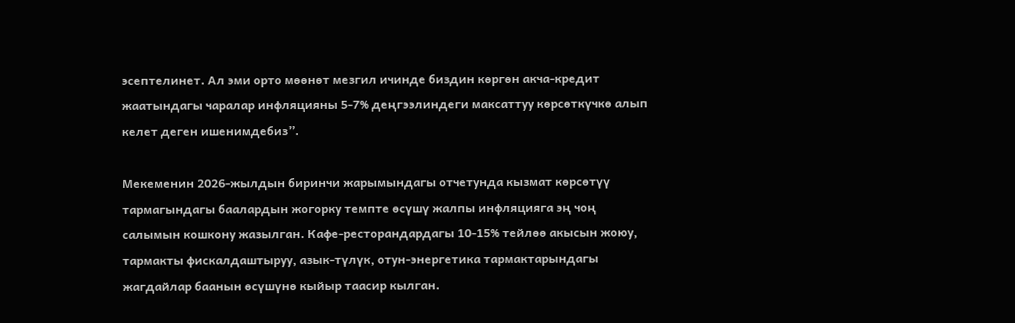эсептелинет. Ал эми орто мөөнөт мезгил ичинде биздин көргөн акча-кредит жаатындагы чаралар инфляцияны 5-7% деңгээлиндеги максаттуу көрсөткүчкө алып келет деген ишенимдебиз”.

Мекеменин 2026-жылдын биринчи жарымындагы отчетунда кызмат көрсөтүү тармагындагы баалардын жогорку темпте өсүшү жалпы инфляцияга эң чоң салымын кошкону жазылган. Кафе-ресторандардагы 10-15% тейлөө акысын жоюу, тармакты фискалдаштыруу, азык-түлүк, отун-энергетика тармактарындагы жагдайлар баанын өсүшүнө кыйыр таасир кылган.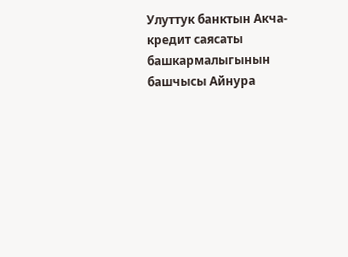Улуттук банктын Акча-кредит саясаты башкармалыгынын башчысы Айнура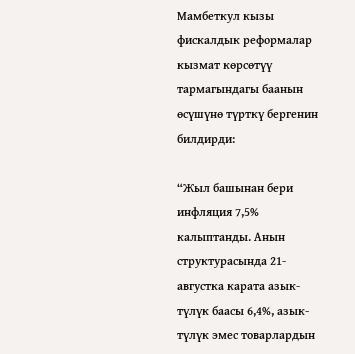Мамбеткул кызы фискалдык реформалар кызмат көрсөтүү тармагындагы баанын өсүшүнө түрткү бергенин билдирди:

“Жыл башынан бери инфляция 7,5% калыптанды. Анын структурасында 21-августка карата азык-түлүк баасы 6,4%, азык-түлүк эмес товарлардын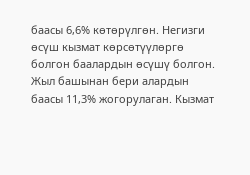баасы 6,6% көтөрүлгөн. Негизги өсүш кызмат көрсөтүүлөргө болгон баалардын өсүшү болгон. Жыл башынан бери алардын баасы 11,3% жогорулаган. Кызмат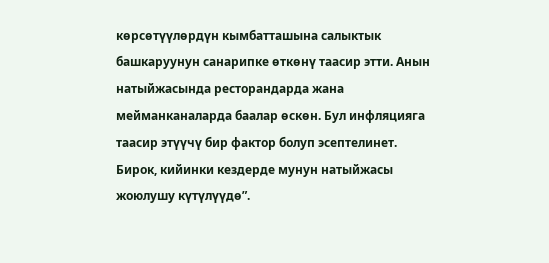көрсөтүүлөрдүн кымбатташына салыктык башкаруунун санарипке өткөнү таасир этти. Анын натыйжасында ресторандарда жана мейманканаларда баалар өскөн. Бул инфляцияга таасир этүүчү бир фактор болуп эсептелинет. Бирок, кийинки кездерде мунун натыйжасы жоюлушу күтүлүүдө”.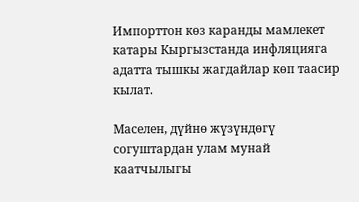Импорттон көз каранды мамлекет катары Кыргызстанда инфляцияга адатта тышкы жагдайлар көп таасир кылат.

Маселен, дүйнө жүзүндөгү согуштардан улам мунай каатчылыгы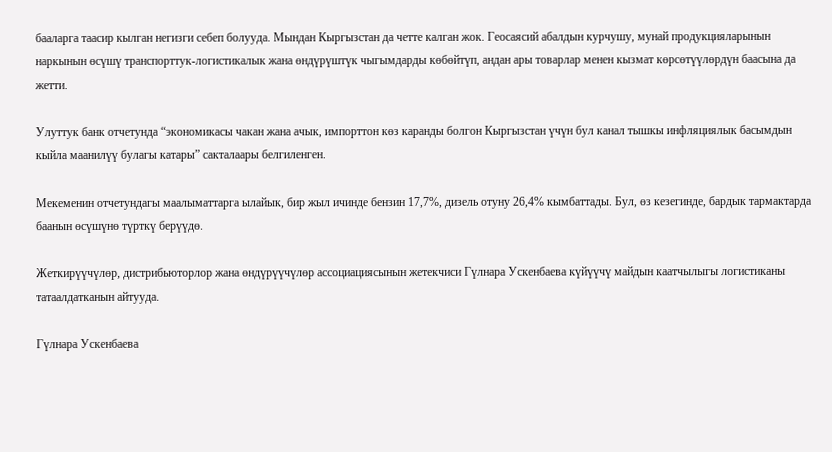бааларга таасир кылган негизги себеп болууда. Мындан Кыргызстан да четте калган жок. Геосаясий абалдын курчушу, мунай продукцияларынын наркынын өсүшү транспорттук-логистикалык жана өндүрүштүк чыгымдарды көбөйтүп, андан ары товарлар менен кызмат көрсөтүүлөрдүн баасына да жетти.

Улуттук банк отчетунда “экономикасы чакан жана ачык, импорттон көз каранды болгон Кыргызстан үчүн бул канал тышкы инфляциялык басымдын кыйла маанилүү булагы катары” сакталаары белгиленген.

Мекеменин отчетундагы маалыматтарга ылайык, бир жыл ичинде бензин 17,7%, дизель отуну 26,4% кымбаттады. Бул, өз кезегинде, бардык тармактарда баанын өсүшүнө түрткү берүүдө.

Жеткирүүчүлөр, дистрибьюторлор жана өндүрүүчүлөр ассоциациясынын жетекчиси Гүлнара Ускенбаева күйүүчү майдын каатчылыгы логистиканы татаалдатканын айтууда.

Гүлнара Ускенбаева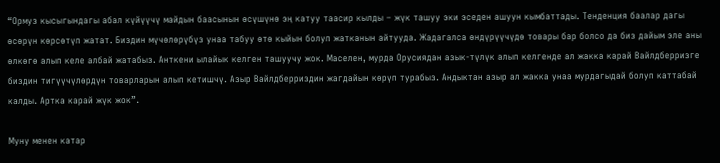“Ормуз кысыгындагы абал күйүүчү майдын баасынын өсүшүнө эң катуу таасир кылды – жүк ташуу эки эседен ашуун кымбаттады. Тенденция баалар дагы өсөрүн көрсөтүп жатат. Биздин мүчөлөрүбүз унаа табуу өтө кыйын болуп жатканын айтууда. Жадагалса өндүрүүчүдө товары бар болсо да биз дайым эле аны өлкөгө алып келе албай жатабыз. Анткени ылайык келген ташуучу жок. Маселен, мурда Орусиядан азык-түлүк алып келгенде ал жакка карай Вайлдберризге биздин тигүүчүлөрдүн товарларын алып кетишчү. Азыр Вайлдберриздин жагдайын көрүп турабыз. Андыктан азыр ал жакка унаа мурдагыдай болуп каттабай калды. Артка карай жүк жок”.

Муну менен катар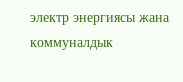электр энергиясы жана коммуналдык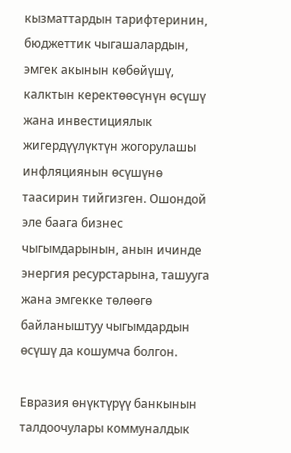кызматтардын тарифтеринин, бюджеттик чыгашалардын, эмгек акынын көбөйүшү, калктын керектөөсүнүн өсүшү жана инвестициялык жигердүүлүктүн жогорулашы инфляциянын өсүшүнө таасирин тийгизген. Ошондой эле баага бизнес чыгымдарынын, анын ичинде энергия ресурстарына, ташууга жана эмгекке төлөөгө байланыштуу чыгымдардын өсүшү да кошумча болгон.

Евразия өнүктүрүү банкынын талдоочулары коммуналдык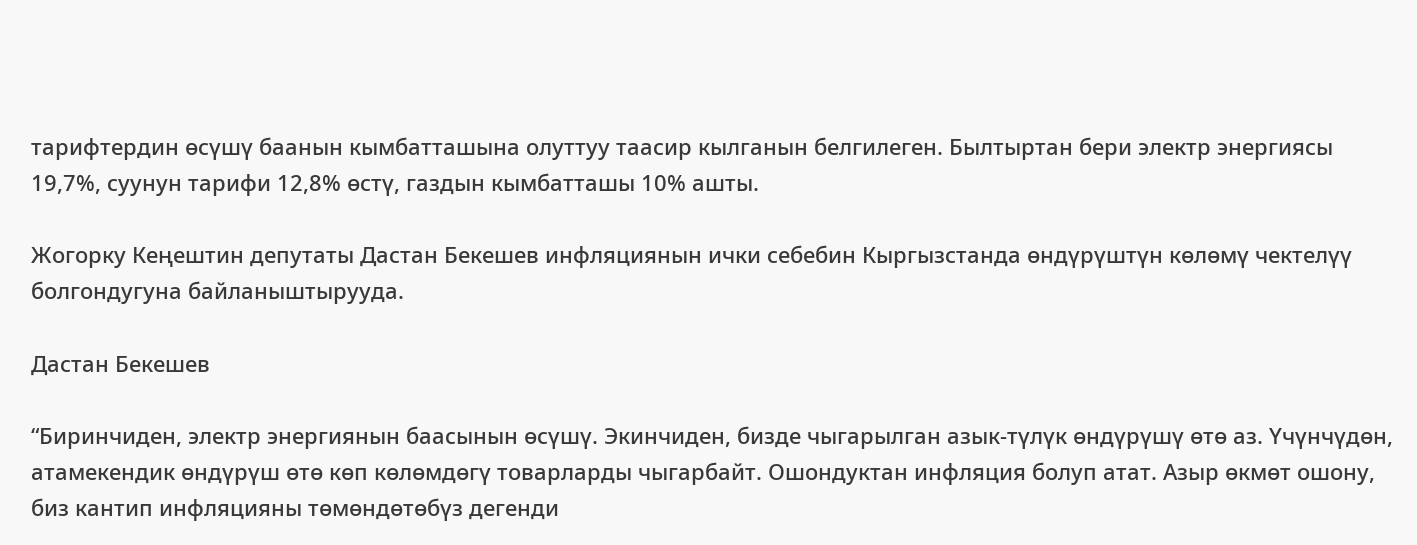тарифтердин өсүшү баанын кымбатташына олуттуу таасир кылганын белгилеген. Былтыртан бери электр энергиясы 19,7%, суунун тарифи 12,8% өстү, газдын кымбатташы 10% ашты.

Жогорку Кеңештин депутаты Дастан Бекешев инфляциянын ички себебин Кыргызстанда өндүрүштүн көлөмү чектелүү болгондугуна байланыштырууда.

Дастан Бекешев

“Биринчиден, электр энергиянын баасынын өсүшү. Экинчиден, бизде чыгарылган азык-түлүк өндүрүшү өтө аз. Үчүнчүдөн, атамекендик өндүрүш өтө көп көлөмдөгү товарларды чыгарбайт. Ошондуктан инфляция болуп атат. Азыр өкмөт ошону, биз кантип инфляцияны төмөндөтөбүз дегенди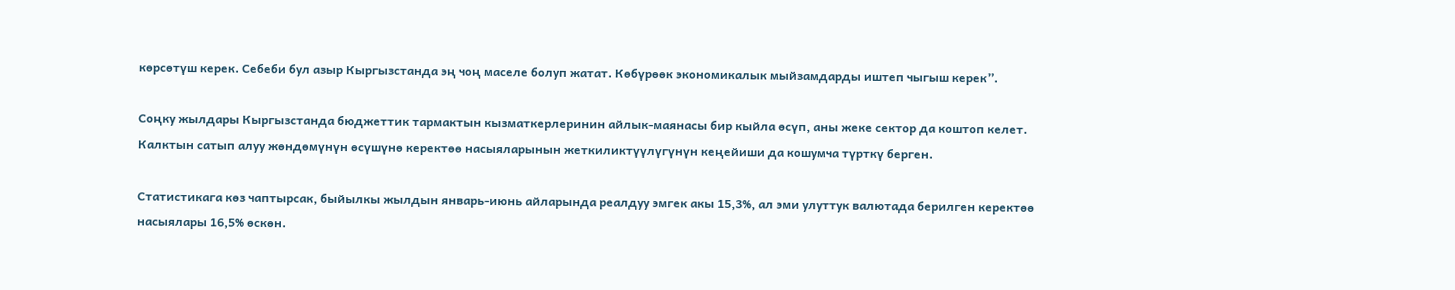көрсөтүш керек. Себеби бул азыр Кыргызстанда эң чоң маселе болуп жатат. Көбүрөөк экономикалык мыйзамдарды иштеп чыгыш керек”.

Соңку жылдары Кыргызстанда бюджеттик тармактын кызматкерлеринин айлык-маянасы бир кыйла өсүп, аны жеке сектор да коштоп келет. Калктын сатып алуу жөндөмүнүн өсүшүнө керектөө насыяларынын жеткиликтүүлүгүнүн кеңейиши да кошумча түрткү берген.

Статистикага көз чаптырсак, быйылкы жылдын январь-июнь айларында реалдуу эмгек акы 15,3%, ал эми улуттук валютада берилген керектөө насыялары 16,5% өскөн.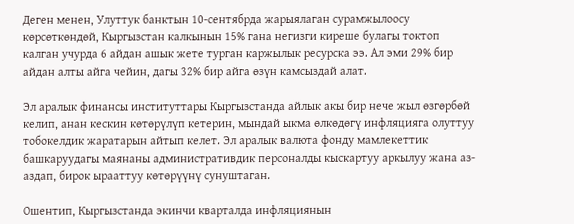Деген менен, Улуттук банктын 10-сентябрда жарыялаган сурамжылоосу көрсөткөндөй, Кыргызстан калкынын 15% гана негизги киреше булагы токтоп калган учурда 6 айдан ашык жете турган каржылык ресурска ээ. Ал эми 29% бир айдан алты айга чейин, дагы 32% бир айга өзүн камсыздай алат.

Эл аралык финансы институттары Кыргызстанда айлык акы бир нече жыл өзгөрбөй келип, анан кескин көтөрүлүп кетерин, мындай ыкма өлкөдөгү инфляцияга олуттуу тобокелдик жаратарын айтып келет. Эл аралык валюта фонду мамлекеттик башкаруудагы маянаны административдик персоналды кыскартуу аркылуу жана аз-аздап, бирок ырааттуу көтөрүүнү сунуштаган.

Ошентип, Кыргызстанда экинчи кварталда инфляциянын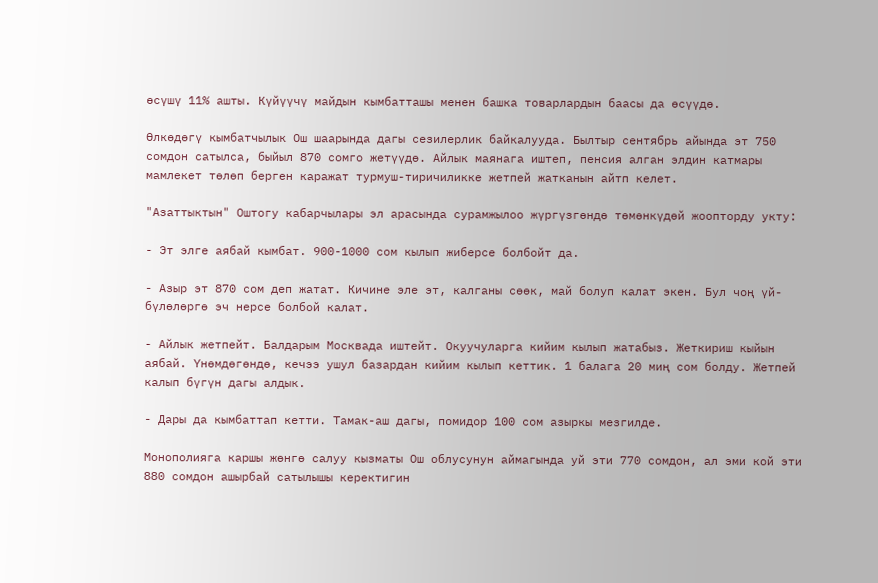өсүшү 11% ашты. Күйүүчү майдын кымбатташы менен башка товарлардын баасы да өсүүдө.

Өлкөдөгү кымбатчылык Ош шаарында дагы сезилерлик байкалууда. Былтыр сентябрь айында эт 750 сомдон сатылса, быйыл 870 сомго жетүүдө. Айлык маянага иштеп, пенсия алган элдин катмары мамлекет төлөп берген каражат турмуш-тиричиликке жетпей жатканын айтп келет.

"Азаттыктын" Оштогу кабарчылары эл арасында сурамжылоо жүргүзгөндө төмөнкүдөй жоопторду укту:

- Эт элге аябай кымбат. 900-1000 сом кылып жиберсе болбойт да.

- Азыр эт 870 сом деп жатат. Кичине эле эт, калганы сөөк, май болуп калат экен. Бул чоң үй-бүлөлөргө эч нерсе болбой калат.

- Айлык жетпейт. Балдарым Москвада иштейт. Окуучуларга кийим кылып жатабыз. Жеткириш кыйын аябай. Үнөмдөгөндө, кечээ ушул базардан кийим кылып кеттик. 1 балага 20 миң сом болду. Жетпей калып бүгүн дагы алдык.

- Дары да кымбаттап кетти. Тамак-аш дагы, помидор 100 сом азыркы мезгилде.

Монополияга каршы жөнгө салуу кызматы Ош облусунун аймагында уй эти 770 сомдон, ал эми кой эти 880 сомдон ашырбай сатылышы керектигин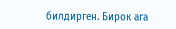билдирген. Бирок ага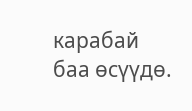карабай баа өсүүдө.